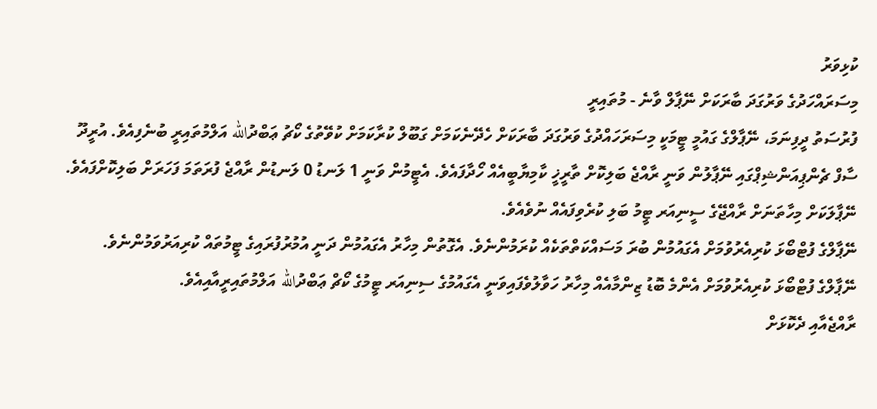ކުޅިވަރު
މިސަރައްހަދުގެ ވަރުގަދަ ބާރަކަށް ނޭޕާލް ވާނެ - މުތައިރީ
ފުރުސަތު ދީފިނަމަ، ނޭޕާލްގެ ގައުމީ ޓީމަކީ މިސަރަހައްދުގެ ވަރުގަދަ ބާރަކަށް ހެދޭނެކަމަށް ގަބޫލް ކުރާކަމަށް ކުވޭތުގެ ކޯޗު ޢަބްދުالله އަލްމުތައިރީ ބުނެފިއެވެ. އުރީދޫ ސާފް ޗެންޕިއަންޝިޕްގައި ނޭޕާލުން ވަނީ ރާއްޖެ ބަލިކޮށް ތާރީޚީ ކާމިޔާބީއެއް ހޯދާފައެވެ. އެޓީމުން ވަނީ 1 ލަނޑު 0 ލަނޑުން ރާއްޖެ ފުރަތަމަ ފަހަރަށް ބަލިކޮށްފައެވެ. ނޭޕާލަކަށް މިހާތަނަށް ރާއްޖޭގެ ސީނިއަރ ޓީމު ބަލި ކުރެވިފައެއް ނުވެއެވެ.
ނޭޕާލްގެ ފުޓްބޯޅަ ކުރިއެރުވުމަށް އެގައުމުން ބުރަ މަސައްކަތްތަކެއް ކުރަމުންނެވެ. އެގޮތުން މިހާރު އެގައުމުން ދަނީ އުމުރުފުރައިގެ ޓީމުތައް ކުރިއަރުވަމުންނެވެ. ނޭޕާލްގެ ފުޓްބޯޅަ ކުރިއެރުވުމަށް އެންމެ ބޮޑު ޒިންމާއެއް މިހާރު ހަވާލުވެފައިވަނީ އެގައުމުގެ ސިނިއަރ ޓީމުގެ ކޯޗް ޢަބްދުالله އަލްމުތައިރީއާއިއެވެ.
ރާއްޖެއާއި ދެކޮޅަށް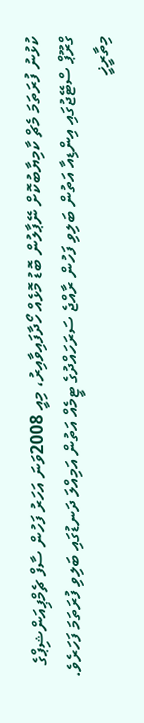ކުޅުނު ފުރަތަމަ މެޗް ކާމިޔާބުކޮށް ނޭޕާލުން ބޮޑު މޮޅެއް ހޯދާފައިވާއިރު، މިއީ 2008ވަނަ އަހަރު ފަހުން ސާފް ޗެމްޕިއަންޝިޕްގެ ގްރޫޕް ސްޓޭޖުގައި އިންޑިއާ އަތުން ބަލިވި ފަހުން ރާއްޖެ ސަރަހައްދުގެ ޓީމެއް އަތުން އަމިއްލަ ދަނޑުގައި ބަލިވި ފުރަތަމަ ފަހަރެވެ.
މިތާރީޚީ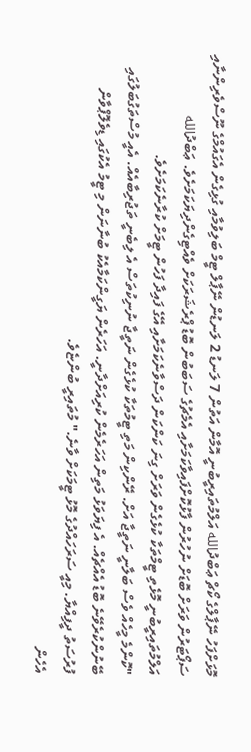މޮޅަށްފަހު ނޭޕާލްގެ ކޯޗް ޢަބްދުالله އަލްމުތައިރީބުނީ އޮމާން އަތުން 7 ލަނޑު 2 ލަނޑުން ނޭޕާލް ޓީމް ބަލިވުމާއި ގުޅިގެން އެގައުމްގެ ނޫސްވެރިންނާއި ސަޕޯޓަރުން ވަރަށް ބޮޑަށް ނުހުރުން ފާޅުކޮށްފައިވާކަމަށާއި އެމެޗުގެ ސަބަބުން ބޮޑު ޕްރެޝަރަކަށް ވެއްޓިގެންދިޔަކަމަށެވެ. ޢަބްދުالله އަލްމުތައިރީބުނީ މޮޅެތި ޓީމްތަކާ ކުޅެގެން ވަރަށް ގިނަ ކަންކަން ދަސްވާނެކަމަށާއި އޭގެ ފައިދާ ފަހުން ޓީމަށް ކުރާނެކަމަށެވެ.
"ކޮންމެ މީހެއް ވެސް ބަލާނީ ނަތީޖާ އަށް. ރޭންކިން މަތި ޓީމުތަކާ ކުޅެގެން ނަތީޖާ ނުނިކުތަސް އެ ލިބެނީ ތަޖުރިބާއެއް. އެއީ މުސްތަގުބަލުގައި ބޭނުންކުރެވޭނެ ބޮޑު އެއްޗެއް. އެ ފިޔަވަޅު މަތިން އަހަރެމެން ކުރިއަށްދާނީ. އަހަރެން ޔަގީންކަމާއެކު ބުނާނަން މި ޓީމު އެކުގައި ޑިވެލޮޕްވާން ފުރުސަތު ދީފިއްޔާ. މިއީ ސަރަހައްދުގެ މޮޅު ޓީމަކަށް ވާނެ." މުތައިރީ ބުންޏެވެ.
އެހެން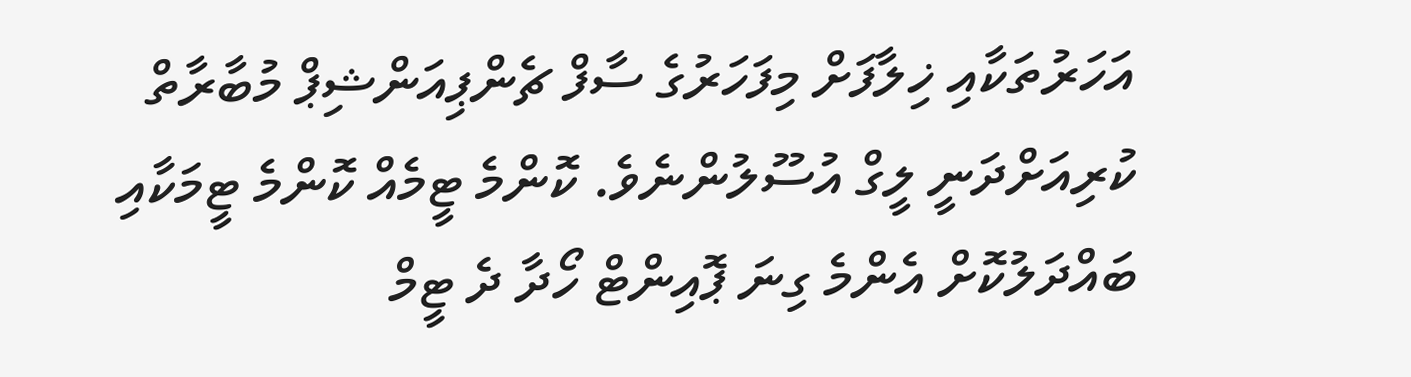އަހަރުތަކާއި ޚިލާފަށް މިފަހަރުގެ ސާފް ޗެންޕިއަންޝިޕް މުބާރާތް ކުރިއަށްދަނީ ލީގް އުސޫލުންނެވެ. ކޮންމެ ޓީމެއް ކޮންމެ ޓީމަކާއި ބައްދަލުކޮށް އެންމެ ގިނަ ޕޮއިންޓް ހޯދާ ދެ ޓީމް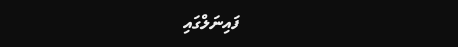ފައިނަލްގައި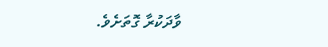ވާދަކުރާ ގޮތަށެވެ.